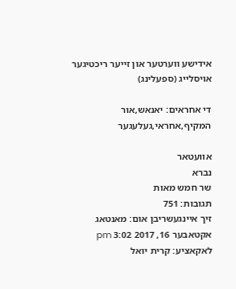אידישע ווערטער און זייער ריכטיגער אויסלייג (ספעלינג)

די אחראים: יאנאש,אור המקיף,אחראי,געלעגער

אוועטאר
נברא
שר חמש מאות
תגובות: 751
זיך איינגעשריבן אום: מאנטאג אקטאבער 16, 2017 3:02 pm
לאקאציע: קרית יואל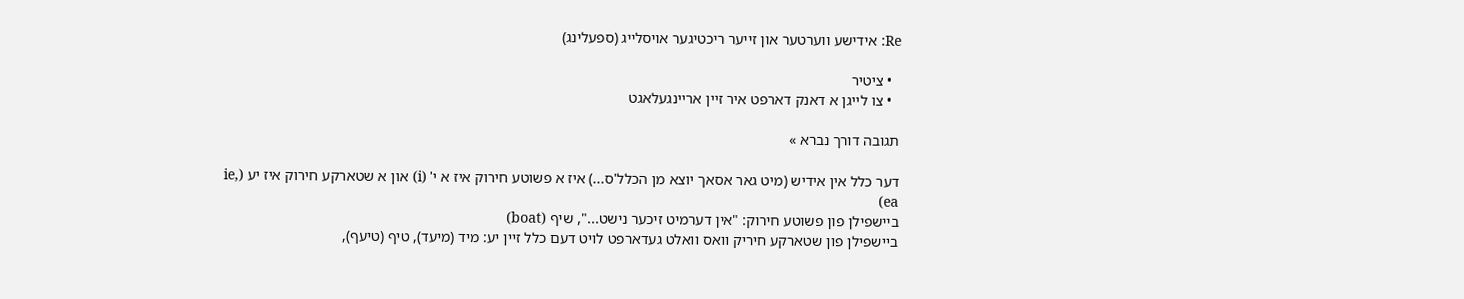Re: אידישע ווערטער און זייער ריכטיגער אויסלייג (ספעלינג)

  • ציטיר
  • צו לייגן א דאנק דארפט איר זיין אריינגעלאגט

תגובה דורך נברא »

דער כלל אין אידיש (מיט גאר אסאך יוצא מן הכלל'ס...) איז א פשוטע חירוק איז א י' (i) און א שטארקע חירוק איז יע (ie, ea)
ביישפילן פון פשוטע חירוק: "אין דערמיט זיכער נישט...", שיף (boat)
ביישפילן פון שטארקע חיריק וואס וואלט געדארפט לויט דעם כלל זיין יע: מיד (מיעד), טיף (טיעף),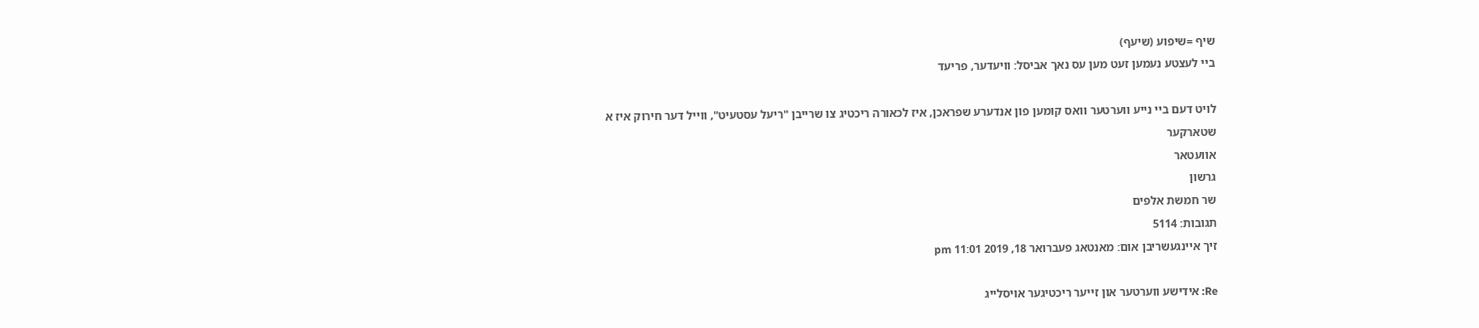שיף =שיפוע (שיעף)
ביי לעצטע נעמען זעט מען עס נאך אביסל: וויעדער, פריעד

לויט דעם ביי נייע ווערטער וואס קומען פון אנדערע שפראכן, איז לכאורה ריכטיג צו שרייבן "ריעל עסטעיט", ווייל דער חירוק איז א שטארקער
אוועטאר
גרשון
שר חמשת אלפים
תגובות: 5114
זיך איינגעשריבן אום: מאנטאג פעברואר 18, 2019 11:01 pm

Re: אידישע ווערטער און זייער ריכטיגער אויסלייג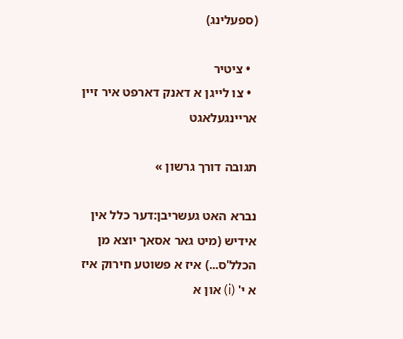(ספעלינג)

  • ציטיר
  • צו לייגן א דאנק דארפט איר זיין אריינגעלאגט

תגובה דורך גרשון »

נברא האט געשריבן:דער כלל אין אידיש (מיט גאר אסאך יוצא מן הכלל'ס...) איז א פשוטע חירוק איז א י' (i) און א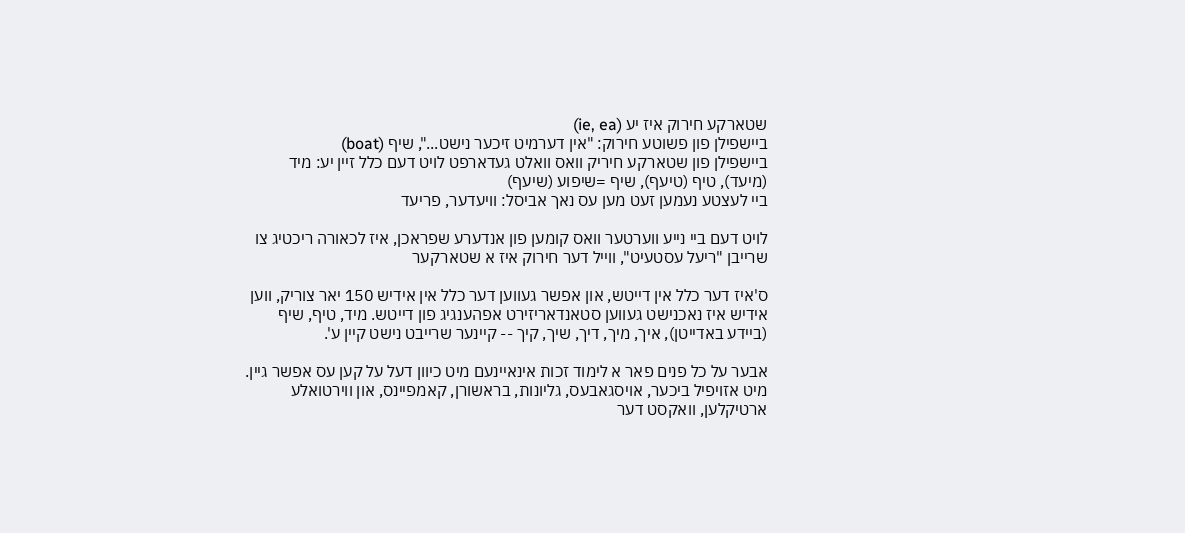שטארקע חירוק איז יע (ie, ea)
ביישפילן פון פשוטע חירוק: "אין דערמיט זיכער נישט...", שיף (boat)
ביישפילן פון שטארקע חיריק וואס וואלט געדארפט לויט דעם כלל זיין יע: מיד (מיעד), טיף (טיעף), שיף =שיפוע (שיעף)
ביי לעצטע נעמען זעט מען עס נאך אביסל: וויעדער, פריעד

לויט דעם ביי נייע ווערטער וואס קומען פון אנדערע שפראכן, איז לכאורה ריכטיג צו שרייבן "ריעל עסטעיט", ווייל דער חירוק איז א שטארקער

ס'איז דער כלל אין דייטש, און אפשר געווען דער כלל אין אידיש 150 יאר צוריק, ווען אידיש איז נאכנישט געווען סטאנדאריזירט אפהענגיג פון דייטש. מיד, טיף, שיף (ביידע באדייטן), איך, מיך, דיך, שיך, קיך -- קיינער שרייבט נישט קיין ע'.

אבער על כל פנים פאר א לימוד זכות אינאיינעם מיט כיוון דעל על קען עס אפשר גיין.
מיט אזויפיל ביכער, אויסגאבעס, גליונות, בראשורן, קאמפיינס, און ווירטואלע ארטיקלען, וואקסט דער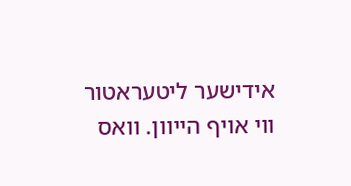אידישער ליטעראטור ווי אויף הייוון. וואס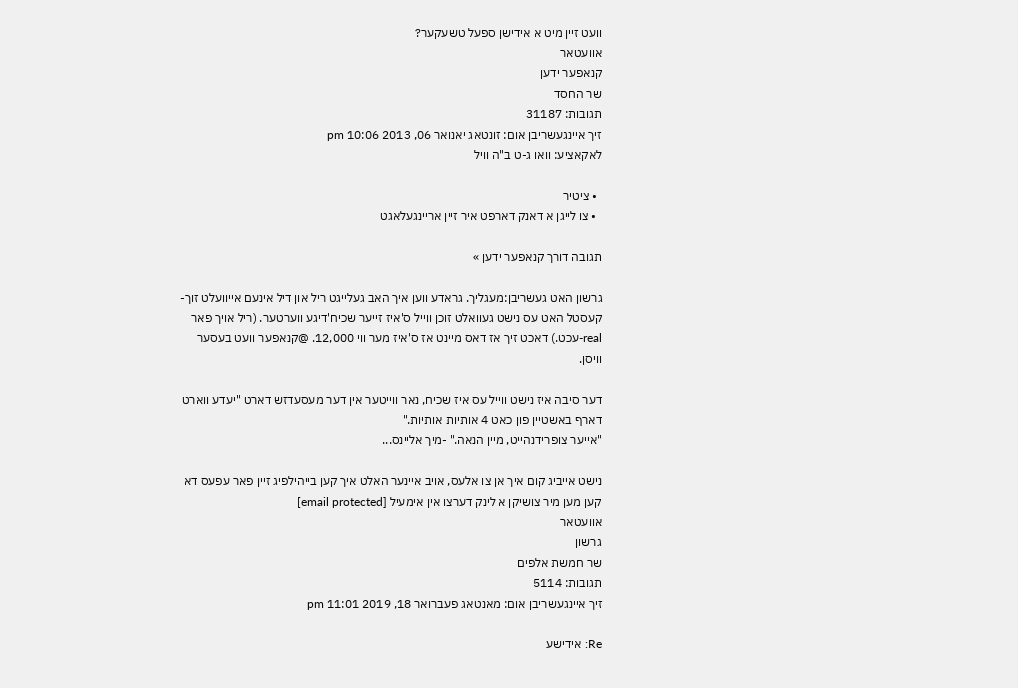וועט זיין מיט א אידישן ספעל טשעקער?
אוועטאר
קנאפער ידען
שר החסד
תגובות: 31187
זיך איינגעשריבן אום: זונטאג יאנואר 06, 2013 10:06 pm
לאקאציע: וואו ג-ט ב"ה וויל

  • ציטיר
  • צו לייגן א דאנק דארפט איר זיין אריינגעלאגט

תגובה דורך קנאפער ידען »

גרשון האט געשריבן:מעגליך. גראדע ווען איך האב געלייגט ריל און דיל אינעם אייוועלט זוך-קעסטל האט עס נישט געוואלט זוכן ווייל ס'איז זייער שכיח'דיגע ווערטער. (ריל אויך פאר real-עכט.) דאכט זיך אז דאס מיינט אז ס'איז מער ווי 12,000. @קנאפער וועט בעסער וויסן.

דער סיבה איז נישט ווייל עס איז שכיח, נאר ווייטער אין דער מעסעדזש דארט "יעדע ווארט דארף באשטיין פון כאט 4 אותיות אותיות."
"אייער צופרידנהייט, מיין הנאה." -מיך אליינס...

נישט אייביג קום איך אן צו אלעס, אויב איינער האלט איך קען בייהילפיג זיין פאר עפעס דא קען מען מיר צושיקן א לינק דערצו אין אימעיל [email protected]
אוועטאר
גרשון
שר חמשת אלפים
תגובות: 5114
זיך איינגעשריבן אום: מאנטאג פעברואר 18, 2019 11:01 pm

Re: אידישע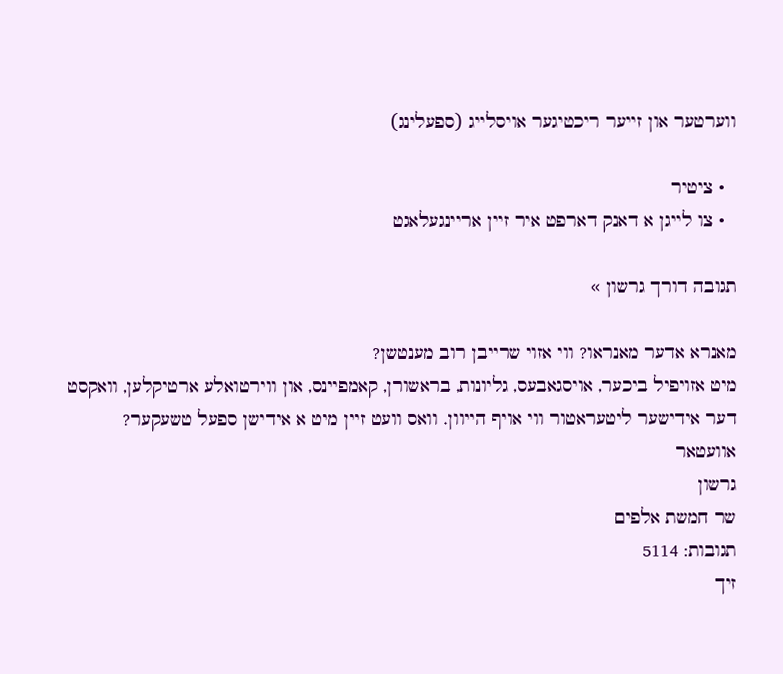ווערטער און זייער ריכטיגער אויסלייג (ספעלינג)

  • ציטיר
  • צו לייגן א דאנק דארפט איר זיין אריינגעלאגט

תגובה דורך גרשון »

מאנרא אדער מאנראו? ווי אזוי שרייבן רוב מענטשן?
מיט אזויפיל ביכער, אויסגאבעס, גליונות, בראשורן, קאמפיינס, און ווירטואלע ארטיקלען, וואקסט דער אידישער ליטעראטור ווי אויף הייוון. וואס וועט זיין מיט א אידישן ספעל טשעקער?
אוועטאר
גרשון
שר חמשת אלפים
תגובות: 5114
זיך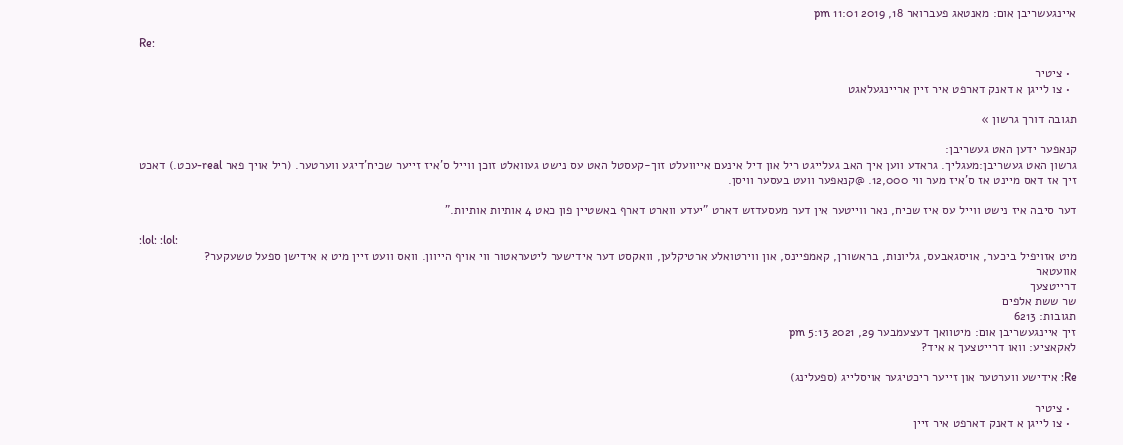איינגעשריבן אום: מאנטאג פעברואר 18, 2019 11:01 pm

Re:

  • ציטיר
  • צו לייגן א דאנק דארפט איר זיין אריינגעלאגט

תגובה דורך גרשון »

קנאפער ידען האט געשריבן:
גרשון האט געשריבן:מעגליך. גראדע ווען איך האב געלייגט ריל און דיל אינעם אייוועלט זוך-קעסטל האט עס נישט געוואלט זוכן ווייל ס'איז זייער שכיח'דיגע ווערטער. (ריל אויך פאר real-עכט.) דאכט זיך אז דאס מיינט אז ס'איז מער ווי 12,000. @קנאפער וועט בעסער וויסן.

דער סיבה איז נישט ווייל עס איז שכיח, נאר ווייטער אין דער מעסעדזש דארט "יעדע ווארט דארף באשטיין פון כאט 4 אותיות אותיות."

:lol: :lol:
מיט אזויפיל ביכער, אויסגאבעס, גליונות, בראשורן, קאמפיינס, און ווירטואלע ארטיקלען, וואקסט דער אידישער ליטעראטור ווי אויף הייוון. וואס וועט זיין מיט א אידישן ספעל טשעקער?
אוועטאר
דרייטצעך
שר ששת אלפים
תגובות: 6213
זיך איינגעשריבן אום: מיטוואך דעצעמבער 29, 2021 5:13 pm
לאקאציע: וואו דרייטצעך א איד?

Re: אידישע ווערטער און זייער ריכטיגער אויסלייג (ספעלינג)

  • ציטיר
  • צו לייגן א דאנק דארפט איר זיין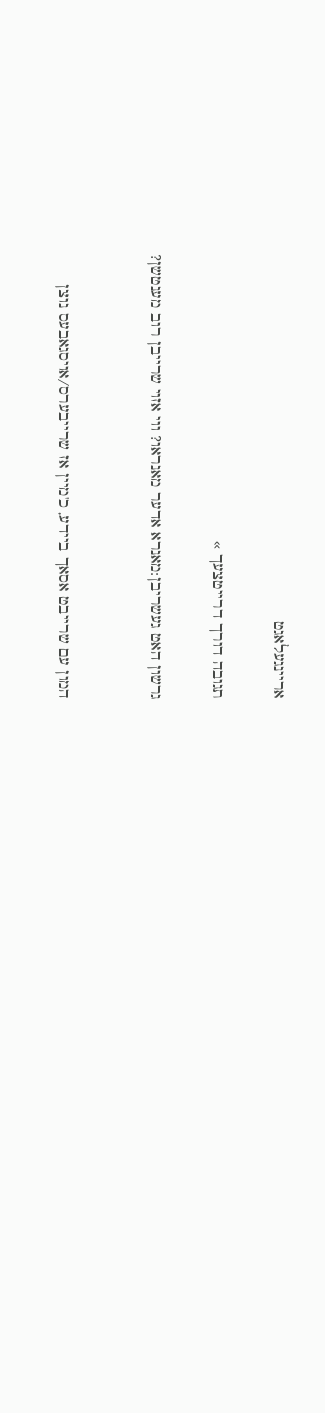אריינגעלאגט

תגובה דורך דרייטצעך »

גרשון האט געשריבן:מאנרא אדער מאנראו? ווי אזוי שרייבן רוב מענטשן?


המון עם שרייבט אסאך ביידע, כ'מיין אז שרייבערס/אויסגאבעס נוצן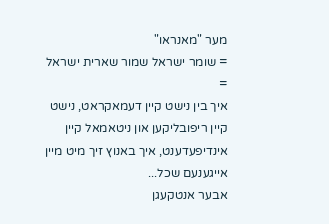מער "מאנראו"
= שומר ישראל שמור שארית ישראל =
איך בין נישט קיין דעמאקראט, נישט קיין ריפובליקען און ניטאמאל קיין אינדיפעדענט, איך באנוץ זיך מיט מיין אייגענעם שכל...
אבער אנטקעגן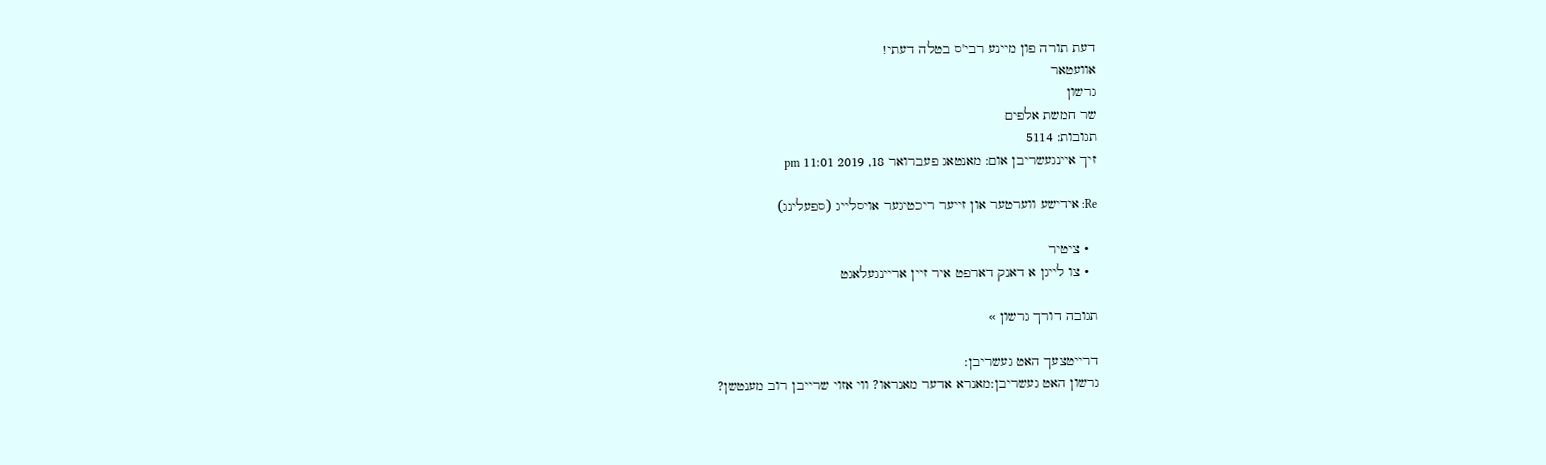דעת תורה פון מיינע רבי'ס בטלה דעתי!
אוועטאר
גרשון
שר חמשת אלפים
תגובות: 5114
זיך איינגעשריבן אום: מאנטאג פעברואר 18, 2019 11:01 pm

Re: אידישע ווערטער און זייער ריכטיגער אויסלייג (ספעלינג)

  • ציטיר
  • צו לייגן א דאנק דארפט איר זיין אריינגעלאגט

תגובה דורך גרשון »

דרייטצעך האט געשריבן:
גרשון האט געשריבן:מאנרא אדער מאנראו? ווי אזוי שרייבן רוב מענטשן?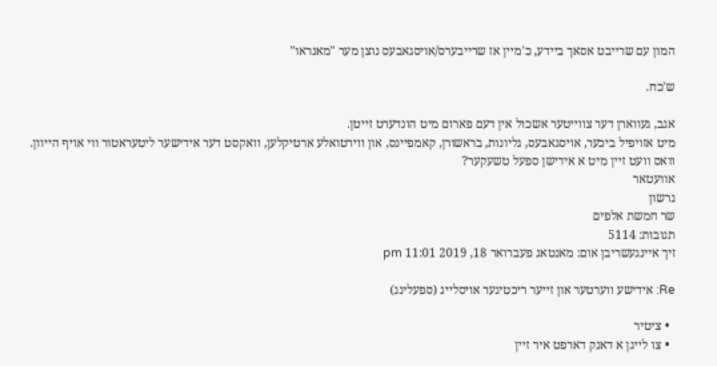המון עם שרייבט אסאך ביידע, כ'מיין אז שרייבערס/אויסגאבעס נוצן מער "מאנראו"

ש'כח.

אגב, געווארן דער צווייטער אשכול אין דעם פארום מיט הונדערט זייטן.
מיט אזויפיל ביכער, אויסגאבעס, גליונות, בראשורן, קאמפיינס, און ווירטואלע ארטיקלען, וואקסט דער אידישער ליטעראטור ווי אויף הייוון. וואס וועט זיין מיט א אידישן ספעל טשעקער?
אוועטאר
גרשון
שר חמשת אלפים
תגובות: 5114
זיך איינגעשריבן אום: מאנטאג פעברואר 18, 2019 11:01 pm

Re: אידישע ווערטער און זייער ריכטיגער אויסלייג (ספעלינג)

  • ציטיר
  • צו לייגן א דאנק דארפט איר זיין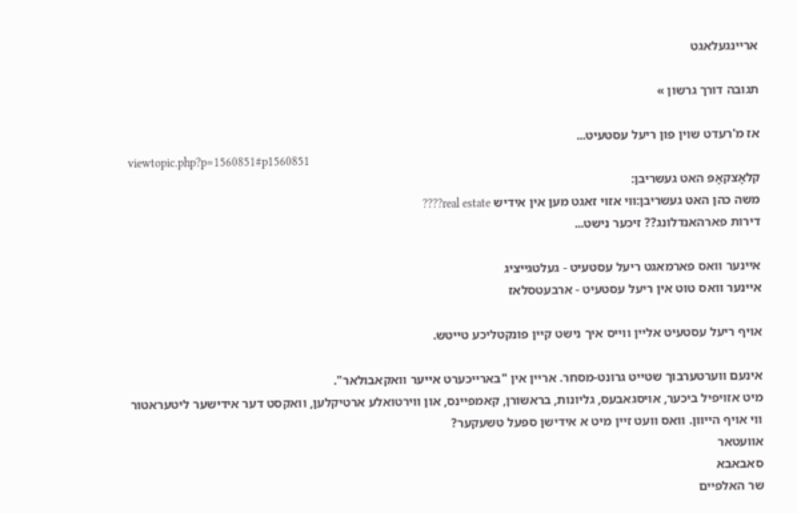אריינגעלאגט

תגובה דורך גרשון »

אז מ'רעדט שוין פון ריעל עסטעיט...
viewtopic.php?p=1560851#p1560851
קלאָצקאָפּ האט געשריבן:
משה כהן האט געשריבן:ווי אזוי זאגט מען אין אידיש real estate????
דירות פארהאנדלונג?? זיכער נישט...

איינער וואס פארמאגט ריעל עסטעיט - געלטגייציג
איינער וואס טוט אין ריעל עסטעיט - ארבעטסלאז

אויף ריעל עסטעיט אליין ווייס איך נישט קיין פונקטליכע טייטש.

אינעם ווערטערבוך שטייט גרונט-מסחר. אריין אין "בארייכערט אייער וואקאבולאר".
מיט אזויפיל ביכער, אויסגאבעס, גליונות, בראשורן, קאמפיינס, און ווירטואלע ארטיקלען, וואקסט דער אידישער ליטעראטור ווי אויף הייוון. וואס וועט זיין מיט א אידישן ספעל טשעקער?
אוועטאר
סאבאבא
שר האלפיים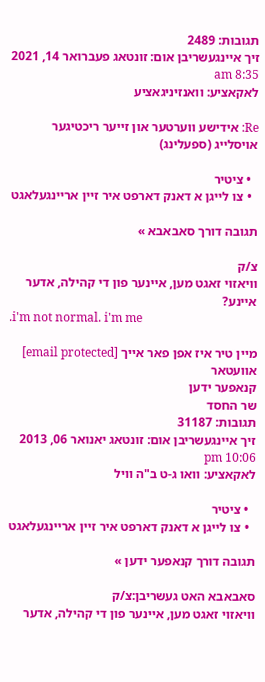תגובות: 2489
זיך איינגעשריבן אום: זונטאג פעברואר 14, 2021 8:35 am
לאקאציע: וואנזיניגאציע

Re: אידישע ווערטער און זייער ריכטיגער אויסלייג (ספעלינג)

  • ציטיר
  • צו לייגן א דאנק דארפט איר זיין אריינגעלאגט

תגובה דורך סאבאבא »

צ/ק
וויאזוי זאגט מען, איינער פון די קהילה, אדער איינע?
.i'm not normal. i'm me

מיין טיר איז אפן פאר אייך [email protected]
אוועטאר
קנאפער ידען
שר החסד
תגובות: 31187
זיך איינגעשריבן אום: זונטאג יאנואר 06, 2013 10:06 pm
לאקאציע: וואו ג-ט ב"ה וויל

  • ציטיר
  • צו לייגן א דאנק דארפט איר זיין אריינגעלאגט

תגובה דורך קנאפער ידען »

סאבאבא האט געשריבן:צ/ק
וויאזוי זאגט מען, איינער פון די קהילה, אדער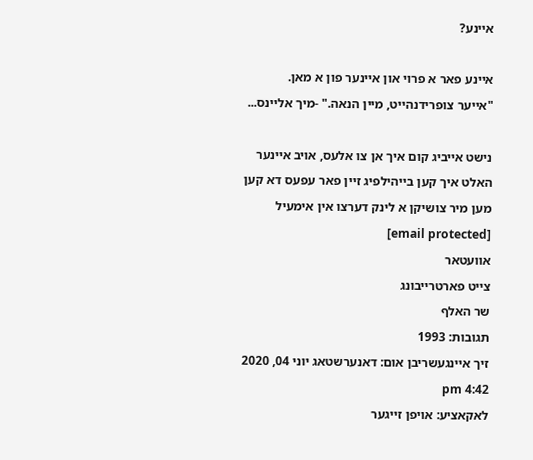איינע?

איינע פאר א פרוי און איינער פון א מאן.
"אייער צופרידנהייט, מיין הנאה." -מיך אליינס...

נישט אייביג קום איך אן צו אלעס, אויב איינער האלט איך קען בייהילפיג זיין פאר עפעס דא קען מען מיר צושיקן א לינק דערצו אין אימעיל [email protected]
אוועטאר
צייט פארטרייבונג
שר האלף
תגובות: 1993
זיך איינגעשריבן אום: דאנערשטאג יוני 04, 2020 4:42 pm
לאקאציע: אויפן זייגער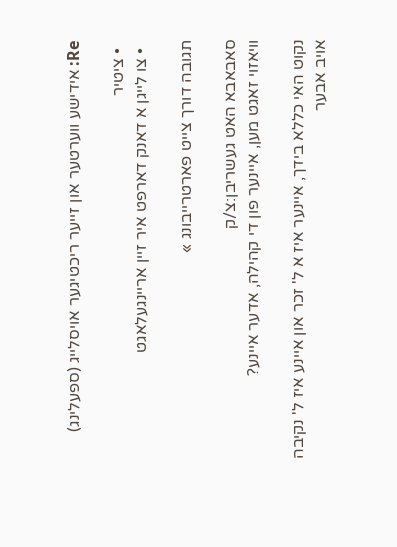Re: אידישע ווערטער און זייער ריכטיגער אויסלייג (ספעלינג)

  • ציטיר
  • צו לייגן א דאנק דארפט איר זיין אריינגעלאגט

תגובה דורך צייט פארטרייבונג »

סאבאבא האט געשריבן:צ/ק
וויאזוי זאגט מען, איינער פון די קהילה, אדער איינע?

נקוט האי כללא בידך, איינער איז א ל' זכר און איינע איז ל' נקיבה
אויב אבער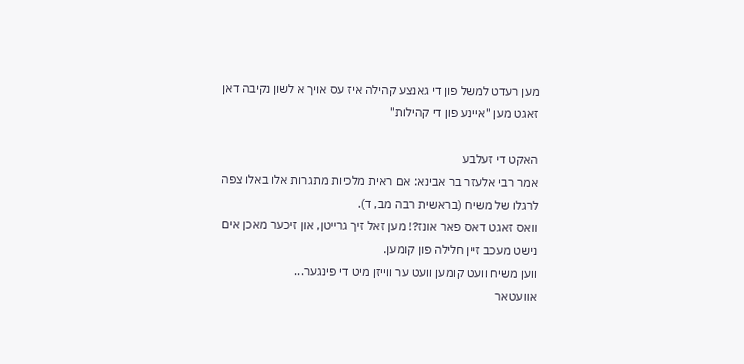מען רעדט למשל פון די גאנצע קהילה איז עס אויך א לשון נקיבה דאן זאגט מען "איינע פון די קהילות"

האקט די זעלבע
אמר רבי אלעזר בר אבינא: אם ראית מלכיות מתגרות אלו באלו צפה לרגלו של משיח (בראשית רבה מב, ד).
וואס זאגט דאס פאר אונז?! מען זאל זיך גרייטן, און זיכער מאכן אים נישט מעכב זיין חלילה פון קומען.
ווען משיח וועט קומען וועט ער ווייזן מיט די פינגער...
אוועטאר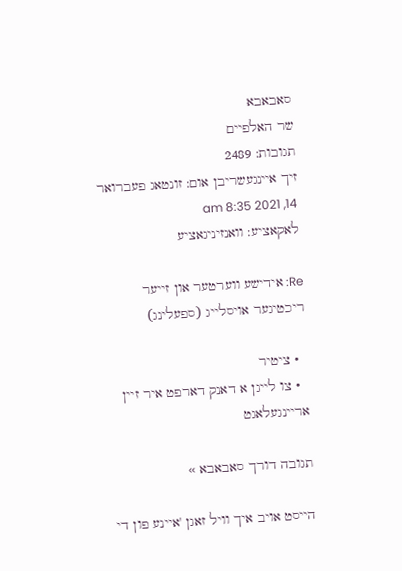סאבאבא
שר האלפיים
תגובות: 2489
זיך איינגעשריבן אום: זונטאג פעברואר 14, 2021 8:35 am
לאקאציע: וואנזיניגאציע

Re: אידישע ווערטער און זייער ריכטיגער אויסלייג (ספעלינג)

  • ציטיר
  • צו לייגן א דאנק דארפט איר זיין אריינגעלאגט

תגובה דורך סאבאבא »

הייסט אויב איך וויל זאגן 'איינע פון די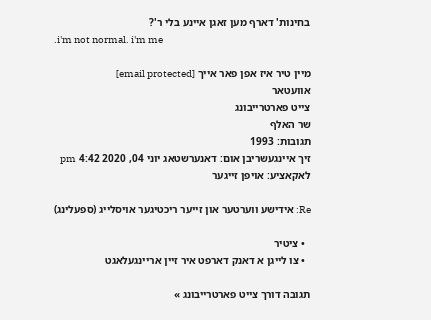בחינות' דארף מען זאגן איינע בלי ר'?
.i'm not normal. i'm me

מיין טיר איז אפן פאר אייך [email protected]
אוועטאר
צייט פארטרייבונג
שר האלף
תגובות: 1993
זיך איינגעשריבן אום: דאנערשטאג יוני 04, 2020 4:42 pm
לאקאציע: אויפן זייגער

Re: אידישע ווערטער און זייער ריכטיגער אויסלייג (ספעלינג)

  • ציטיר
  • צו לייגן א דאנק דארפט איר זיין אריינגעלאגט

תגובה דורך צייט פארטרייבונג »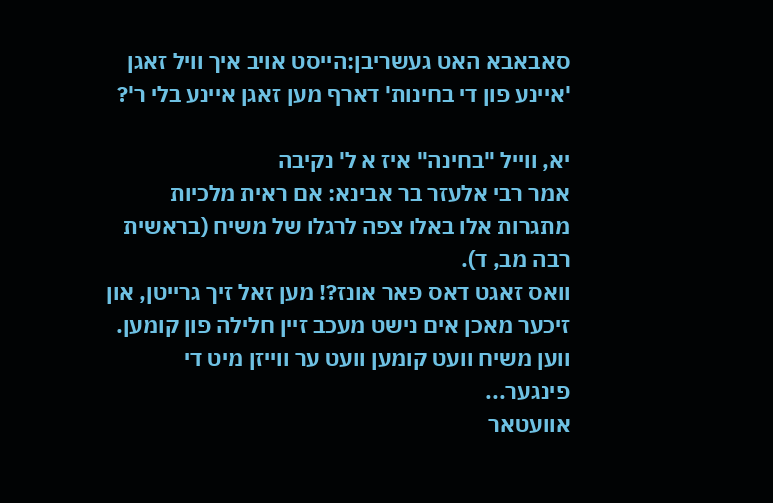סאבאבא האט געשריבן:הייסט אויב איך וויל זאגן 'איינע פון די בחינות' דארף מען זאגן איינע בלי ר'?

יא, ווייל "בחינה" איז א ל' נקיבה
אמר רבי אלעזר בר אבינא: אם ראית מלכיות מתגרות אלו באלו צפה לרגלו של משיח (בראשית רבה מב, ד).
וואס זאגט דאס פאר אונז?! מען זאל זיך גרייטן, און זיכער מאכן אים נישט מעכב זיין חלילה פון קומען.
ווען משיח וועט קומען וועט ער ווייזן מיט די פינגער...
אוועטאר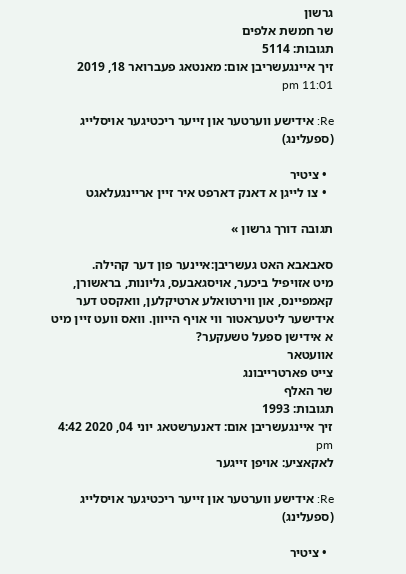גרשון
שר חמשת אלפים
תגובות: 5114
זיך איינגעשריבן אום: מאנטאג פעברואר 18, 2019 11:01 pm

Re: אידישע ווערטער און זייער ריכטיגער אויסלייג (ספעלינג)

  • ציטיר
  • צו לייגן א דאנק דארפט איר זיין אריינגעלאגט

תגובה דורך גרשון »

סאבאבא האט געשריבן:איינער פון דער קהילה.
מיט אזויפיל ביכער, אויסגאבעס, גליונות, בראשורן, קאמפיינס, און ווירטואלע ארטיקלען, וואקסט דער אידישער ליטעראטור ווי אויף הייוון. וואס וועט זיין מיט א אידישן ספעל טשעקער?
אוועטאר
צייט פארטרייבונג
שר האלף
תגובות: 1993
זיך איינגעשריבן אום: דאנערשטאג יוני 04, 2020 4:42 pm
לאקאציע: אויפן זייגער

Re: אידישע ווערטער און זייער ריכטיגער אויסלייג (ספעלינג)

  • ציטיר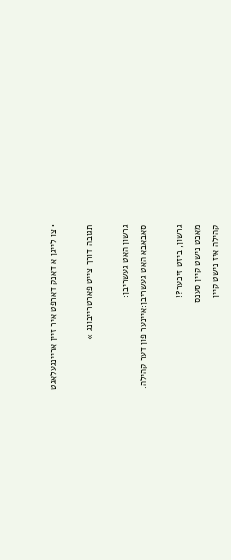• צו לייגן א דאנק דארפט איר זיין אריינגעלאגט

תגובה דורך צייט פארטרייבונג »

גרשון האט געשריבן:
סאבאבא האט געשריבן:איינער פון דער קהילה.

גרשון, ביזט זיכער?!
מאכט נישט קיין סענס
קהילה איז נישט קיין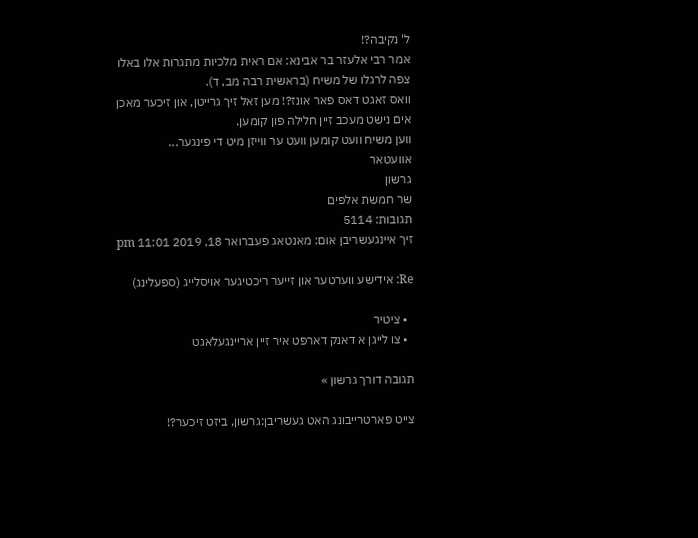ל' נקיבה?!
אמר רבי אלעזר בר אבינא: אם ראית מלכיות מתגרות אלו באלו צפה לרגלו של משיח (בראשית רבה מב, ד).
וואס זאגט דאס פאר אונז?! מען זאל זיך גרייטן, און זיכער מאכן אים נישט מעכב זיין חלילה פון קומען.
ווען משיח וועט קומען וועט ער ווייזן מיט די פינגער...
אוועטאר
גרשון
שר חמשת אלפים
תגובות: 5114
זיך איינגעשריבן אום: מאנטאג פעברואר 18, 2019 11:01 pm

Re: אידישע ווערטער און זייער ריכטיגער אויסלייג (ספעלינג)

  • ציטיר
  • צו לייגן א דאנק דארפט איר זיין אריינגעלאגט

תגובה דורך גרשון »

צייט פארטרייבונג האט געשריבן:גרשון, ביזט זיכער?!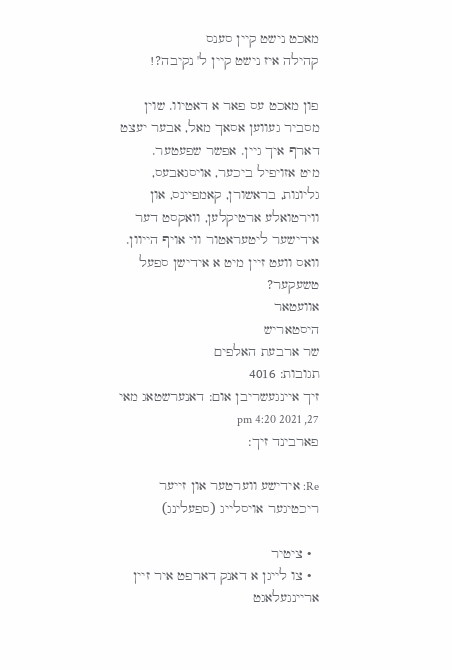מאכט נישט קיין סענס
קהילה איז נישט קיין ל' נקיבה?!

פון מאכט עס פאר א דאטיוו. שוין מסביר געווען אסאך מאל, אבער יעצט דארף איך גיין. אפשר שפעטער.
מיט אזויפיל ביכער, אויסגאבעס, גליונות, בראשורן, קאמפיינס, און ווירטואלע ארטיקלען, וואקסט דער אידישער ליטעראטור ווי אויף הייוון. וואס וועט זיין מיט א אידישן ספעל טשעקער?
אוועטאר
היסטאריש
שר ארבעת האלפים
תגובות: 4016
זיך איינגעשריבן אום: דאנערשטאג מאי 27, 2021 4:20 pm
פארבינד זיך:

Re: אידישע ווערטער און זייער ריכטיגער אויסלייג (ספעלינג)

  • ציטיר
  • צו לייגן א דאנק דארפט איר זיין אריינגעלאגט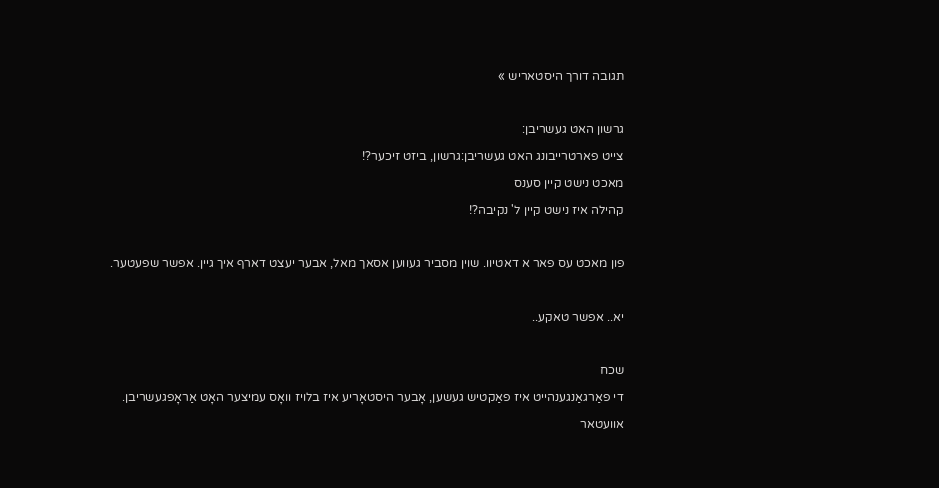תגובה דורך היסטאריש »

גרשון האט געשריבן:
צייט פארטרייבונג האט געשריבן:גרשון, ביזט זיכער?!
מאכט נישט קיין סענס
קהילה איז נישט קיין ל' נקיבה?!

פון מאכט עס פאר א דאטיוו. שוין מסביר געווען אסאך מאל, אבער יעצט דארף איך גיין. אפשר שפעטער.

יא.. אפשר טאקע..

שכח
די פאַרגאַנגענהייט איז פאַקטיש געשען, אָבער היסטאָריע איז בלויז וואָס עמיצער האָט אַראָפגעשריבן.
אוועטאר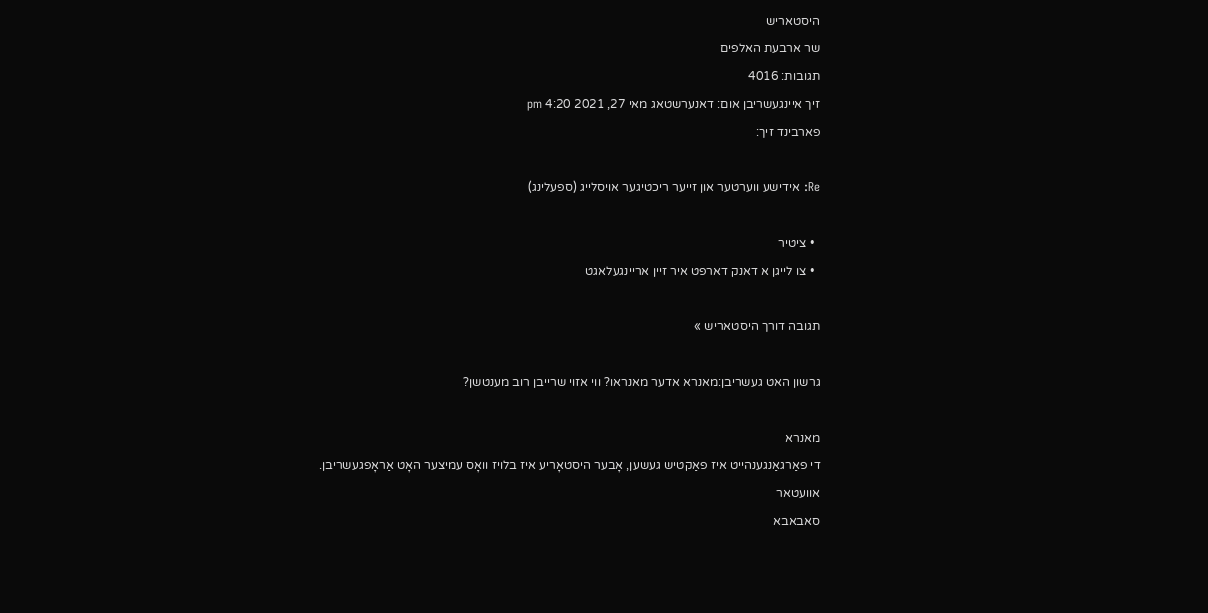היסטאריש
שר ארבעת האלפים
תגובות: 4016
זיך איינגעשריבן אום: דאנערשטאג מאי 27, 2021 4:20 pm
פארבינד זיך:

Re: אידישע ווערטער און זייער ריכטיגער אויסלייג (ספעלינג)

  • ציטיר
  • צו לייגן א דאנק דארפט איר זיין אריינגעלאגט

תגובה דורך היסטאריש »

גרשון האט געשריבן:מאנרא אדער מאנראו? ווי אזוי שרייבן רוב מענטשן?

מאנרא
די פאַרגאַנגענהייט איז פאַקטיש געשען, אָבער היסטאָריע איז בלויז וואָס עמיצער האָט אַראָפגעשריבן.
אוועטאר
סאבאבא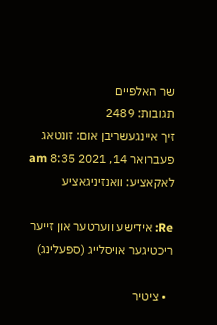שר האלפיים
תגובות: 2489
זיך איינגעשריבן אום: זונטאג פעברואר 14, 2021 8:35 am
לאקאציע: וואנזיניגאציע

Re: אידישע ווערטער און זייער ריכטיגער אויסלייג (ספעלינג)

  • ציטיר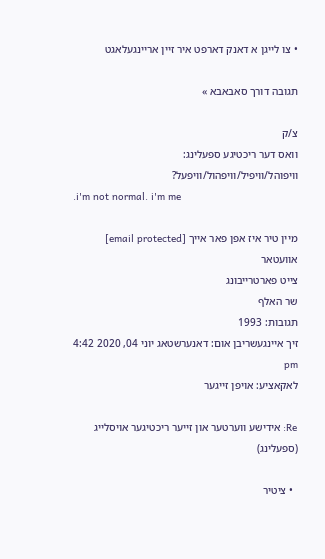• צו לייגן א דאנק דארפט איר זיין אריינגעלאגט

תגובה דורך סאבאבא »

צ/ק
וואס דער ריכטיגע ספעלינג:
וויפוהל/וויפיל/וויפהול/וויפעל?
.i'm not normal. i'm me

מיין טיר איז אפן פאר אייך [email protected]
אוועטאר
צייט פארטרייבונג
שר האלף
תגובות: 1993
זיך איינגעשריבן אום: דאנערשטאג יוני 04, 2020 4:42 pm
לאקאציע: אויפן זייגער

Re: אידישע ווערטער און זייער ריכטיגער אויסלייג (ספעלינג)

  • ציטיר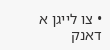• צו לייגן א דאנק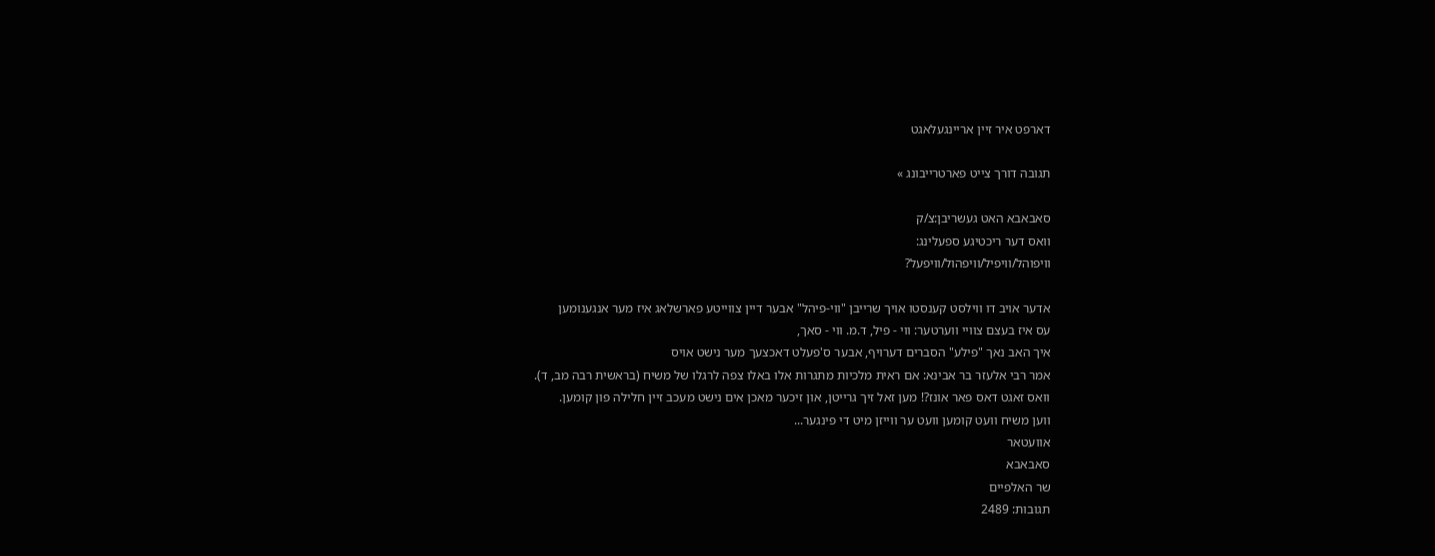דארפט איר זיין אריינגעלאגט

תגובה דורך צייט פארטרייבונג »

סאבאבא האט געשריבן:צ/ק
וואס דער ריכטיגע ספעלינג:
וויפוהל/וויפיל/וויפהול/וויפעל?

אדער אויב דו ווילסט קענסטו אויך שרייבן "ווי-פיהל" אבער דיין צווייטע פארשלאג איז מער אנגענומען
עס איז בעצם צוויי ווערטער: ווי - פיל, ד.מ. ווי - סאך,
איך האב נאך "פילע" הסברים דערויף, אבער ס'פעלט דאכצעך מער נישט אויס
אמר רבי אלעזר בר אבינא: אם ראית מלכיות מתגרות אלו באלו צפה לרגלו של משיח (בראשית רבה מב, ד).
וואס זאגט דאס פאר אונז?! מען זאל זיך גרייטן, און זיכער מאכן אים נישט מעכב זיין חלילה פון קומען.
ווען משיח וועט קומען וועט ער ווייזן מיט די פינגער...
אוועטאר
סאבאבא
שר האלפיים
תגובות: 2489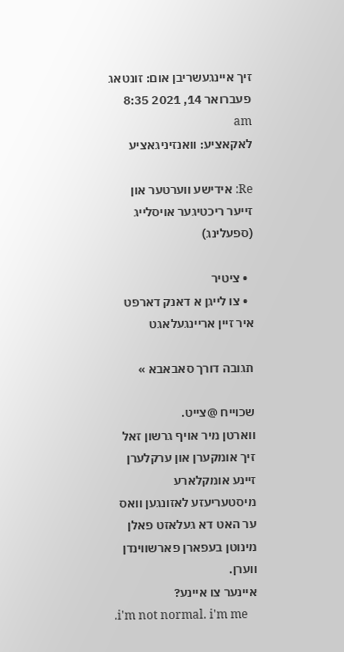זיך איינגעשריבן אום: זונטאג פעברואר 14, 2021 8:35 am
לאקאציע: וואנזיניגאציע

Re: אידישע ווערטער און זייער ריכטיגער אויסלייג (ספעלינג)

  • ציטיר
  • צו לייגן א דאנק דארפט איר זיין אריינגעלאגט

תגובה דורך סאבאבא »

שכוייח @צייט.
ווארטן מיר אויף גרשון זאל זיך אומקערן און ערקלערן זיינע אומקלארע מיסטעריעזע לאזונגען וואס ער האט דא געלאזט פאלן מינוטן בעפארן פארשווינדן ווערן.
איינער צו איינע?
.i'm not normal. i'm me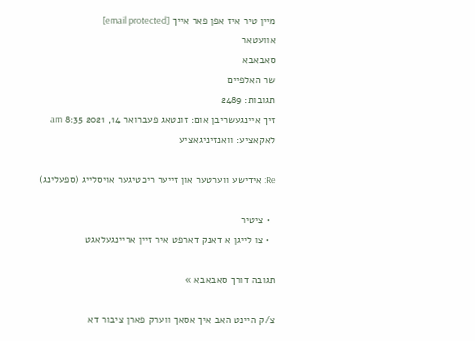מיין טיר איז אפן פאר אייך [email protected]
אוועטאר
סאבאבא
שר האלפיים
תגובות: 2489
זיך איינגעשריבן אום: זונטאג פעברואר 14, 2021 8:35 am
לאקאציע: וואנזיניגאציע

Re: אידישע ווערטער און זייער ריכטיגער אויסלייג (ספעלינג)

  • ציטיר
  • צו לייגן א דאנק דארפט איר זיין אריינגעלאגט

תגובה דורך סאבאבא »

צ/ק היינט האב איך אסאך ווערק פארן ציבור דא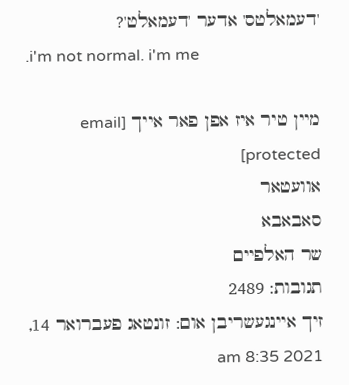'דעמאלטס' אדער 'דעמאלט'?
.i'm not normal. i'm me

מיין טיר איז אפן פאר אייך [email protected]
אוועטאר
סאבאבא
שר האלפיים
תגובות: 2489
זיך איינגעשריבן אום: זונטאג פעברואר 14, 2021 8:35 am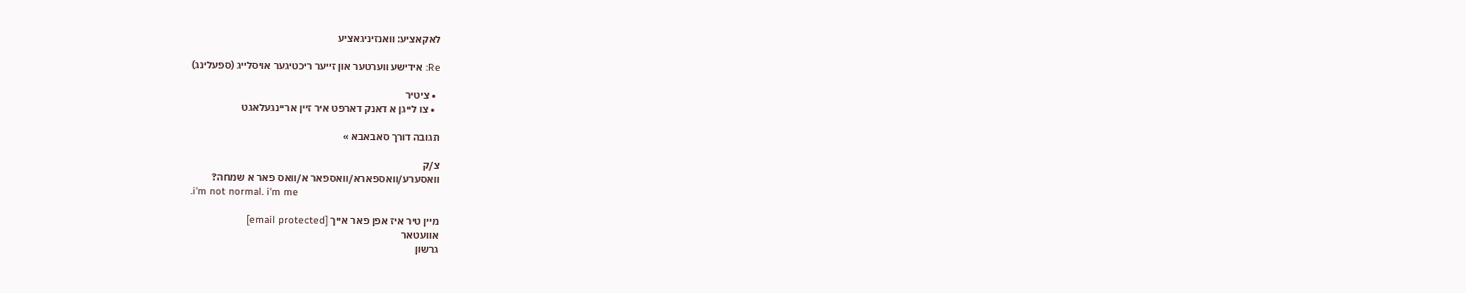לאקאציע: וואנזיניגאציע

Re: אידישע ווערטער און זייער ריכטיגער אויסלייג (ספעלינג)

  • ציטיר
  • צו לייגן א דאנק דארפט איר זיין אריינגעלאגט

תגובה דורך סאבאבא »

צ/ק
וואסערע/וואספארא/וואספאר א/וואס פאר א שמחה?
.i'm not normal. i'm me

מיין טיר איז אפן פאר אייך [email protected]
אוועטאר
גרשון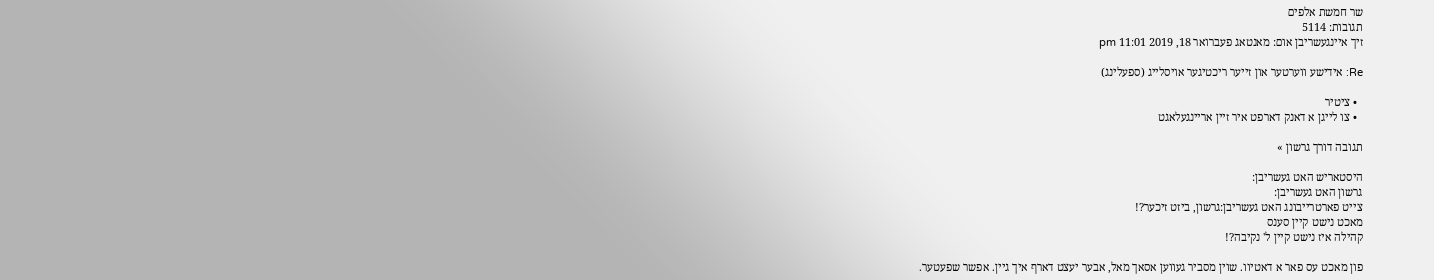שר חמשת אלפים
תגובות: 5114
זיך איינגעשריבן אום: מאנטאג פעברואר 18, 2019 11:01 pm

Re: אידישע ווערטער און זייער ריכטיגער אויסלייג (ספעלינג)

  • ציטיר
  • צו לייגן א דאנק דארפט איר זיין אריינגעלאגט

תגובה דורך גרשון »

היסטאריש האט געשריבן:
גרשון האט געשריבן:
צייט פארטרייבונג האט געשריבן:גרשון, ביזט זיכער?!
מאכט נישט קיין סענס
קהילה איז נישט קיין ל' נקיבה?!

פון מאכט עס פאר א דאטיוו. שוין מסביר געווען אסאך מאל, אבער יעצט דארף איך גיין. אפשר שפעטער.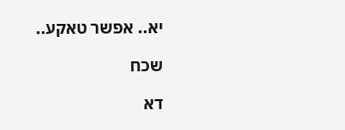יא.. אפשר טאקע..

שכח

דא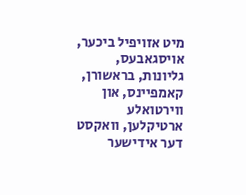מיט אזויפיל ביכער, אויסגאבעס, גליונות, בראשורן, קאמפיינס, און ווירטואלע ארטיקלען, וואקסט דער אידישער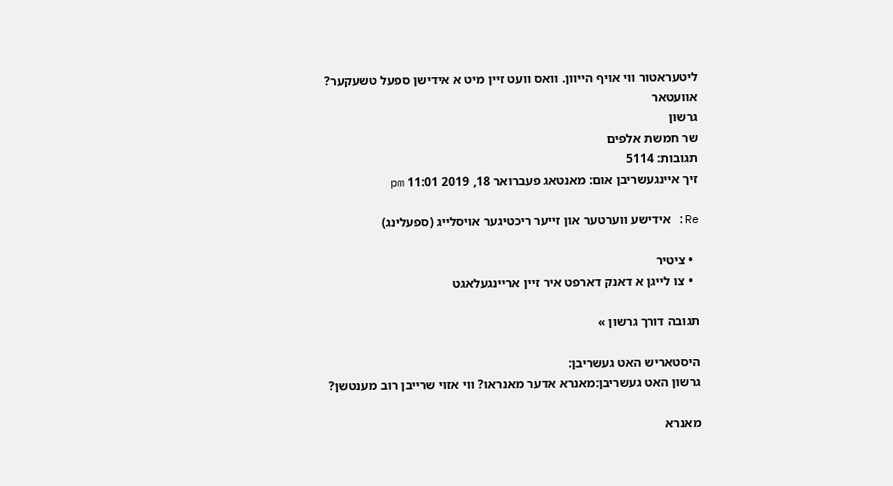ליטעראטור ווי אויף הייוון. וואס וועט זיין מיט א אידישן ספעל טשעקער?
אוועטאר
גרשון
שר חמשת אלפים
תגובות: 5114
זיך איינגעשריבן אום: מאנטאג פעברואר 18, 2019 11:01 pm

Re: אידישע ווערטער און זייער ריכטיגער אויסלייג (ספעלינג)

  • ציטיר
  • צו לייגן א דאנק דארפט איר זיין אריינגעלאגט

תגובה דורך גרשון »

היסטאריש האט געשריבן:
גרשון האט געשריבן:מאנרא אדער מאנראו? ווי אזוי שרייבן רוב מענטשן?

מאנרא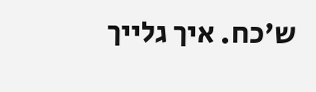ש'כח. איך גלייך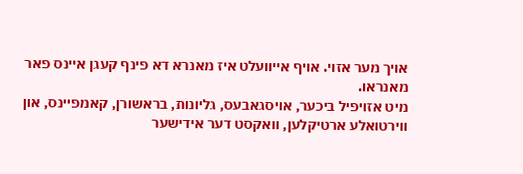אויך מער אזוי. אויף אייוועלט איז מאנרא דא פינף קעגן איינס פאר מאנראו.
מיט אזויפיל ביכער, אויסגאבעס, גליונות, בראשורן, קאמפיינס, און ווירטואלע ארטיקלען, וואקסט דער אידישער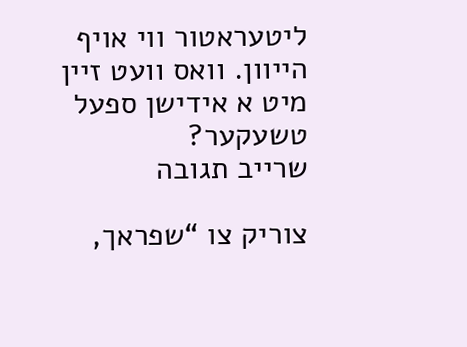ליטעראטור ווי אויף הייוון. וואס וועט זיין מיט א אידישן ספעל טשעקער?
שרייב תגובה

צוריק צו “שפראך,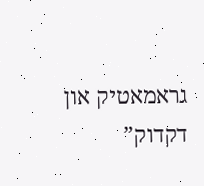גראמאטיק און דקדוק”